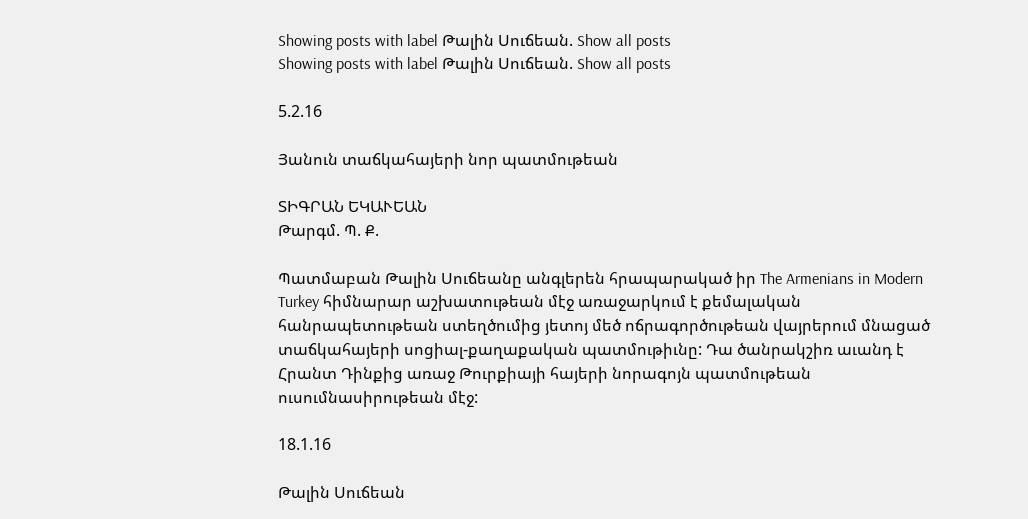Showing posts with label Թալին Սուճեան. Show all posts
Showing posts with label Թալին Սուճեան. Show all posts

5.2.16

Յանուն տաճկահայերի նոր պատմութեան

ՏԻԳՐԱՆ ԵԿԱՒԵԱՆ
Թարգմ. Պ. Ք.

Պատմաբան Թալին Սուճեանը անգլերեն հրապարակած իր The Armenians in Modern Turkey հիմնարար աշխատութեան մէջ առաջարկում է քեմալական հանրապետութեան ստեղծումից յետոյ մեծ ոճրագործութեան վայրերում մնացած տաճկահայերի սոցիալ-քաղաքական պատմութիւնը: Դա ծանրակշիռ աւանդ է Հրանտ Դինքից առաջ Թուրքիայի հայերի նորագոյն պատմութեան ուսումնասիրութեան մէջ:

18.1.16

Թալին Սուճեան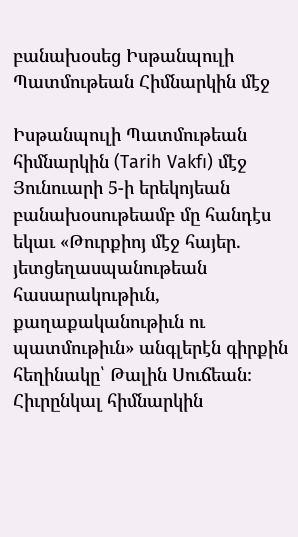բանախօսեց Իսթանպուլի Պատմութեան Հիմնարկին մէջ

Իսթանպուլի Պատմութեան հիմնարկին (Tarih Vakfı) մէջ Յունուարի 5-ի երեկոյեան բանախօսութեամբ մը հանդէս եկաւ «Թուրքիոյ մէջ հայեր. յետցեղասպանութեան հասարակութիւն, քաղաքականութիւն ու պատմութիւն» անգլերէն գիրքին հեղինակը՝ Թալին Սուճեան։ Հիւրընկալ հիմնարկին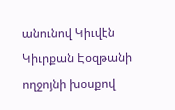անունով Կիւվէն Կիւրքան Էօզթանի ողջոյնի խօսքով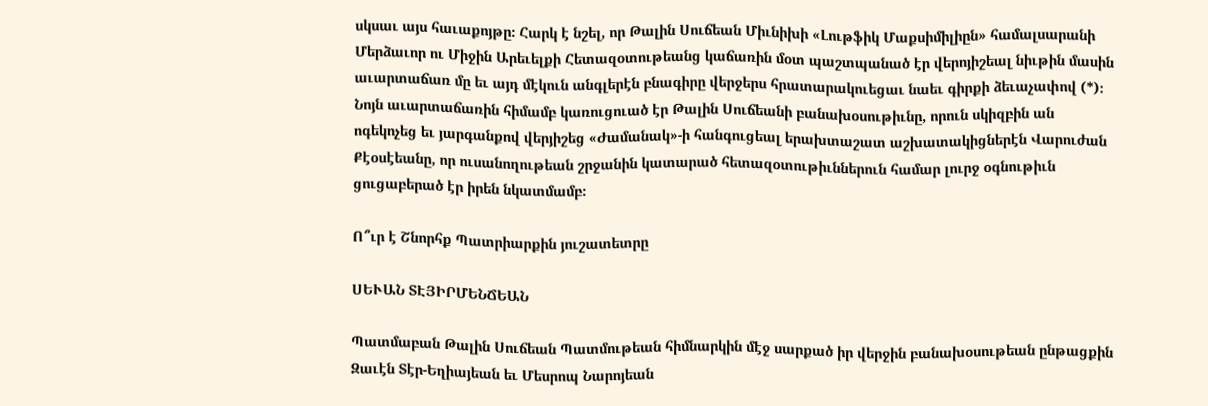սկսաւ այս հաւաքոյթը։ Հարկ է նշել, որ Թալին Սուճեան Միւնիխի «Լութֆիկ Մաքսիմիլիըն» համալսարանի Մերձաւոր ու Միջին Արեւելքի Հետազօտութեանց կաճառին մօտ պաշտպանած էր վերոյիշեալ նիւթին մասին աւարտաճառ մը եւ այդ մէկուն անգլերէն բնագիրը վերջերս հրատարակուեցաւ նաեւ գիրքի ձեւաչափով (*)։ Նոյն աւարտաճառին հիմամբ կառուցուած էր Թալին Սուճեանի բանախօսութիւնը, որուն սկիզբին ան ոգեկոչեց եւ յարգանքով վերյիշեց «Ժամանակ»-ի հանգուցեալ երախտաշատ աշխատակիցներէն Վարուժան Քէօսէեանը, որ ուսանողութեան շրջանին կատարած հետազօտութիւններուն համար լուրջ օգնութիւն ցուցաբերած էր իրեն նկատմամբ։

Ո՞ւր է Շնորհք Պատրիարքին յուշատետրը

ՍԵՒԱՆ ՏԷՅԻՐՄԵՆՃԵԱՆ

Պատմաբան Թալին Սուճեան Պատմութեան հիմնարկին մէջ սարքած իր վերջին բանախօսութեան ընթացքին Զաւէն Տէր-Եղիայեան եւ Մեսրոպ Նարոյեան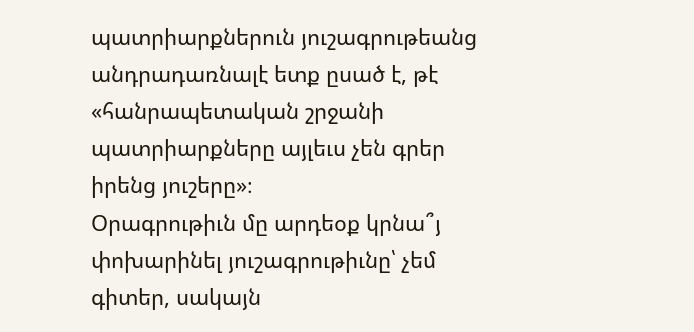պատրիարքներուն յուշագրութեանց անդրադառնալէ ետք ըսած է, թէ «հանրապետական շրջանի պատրիարքները այլեւս չեն գրեր իրենց յուշերը»։
Օրագրութիւն մը արդեօք կրնա՞յ փոխարինել յուշագրութիւնը՝ չեմ գիտեր, սակայն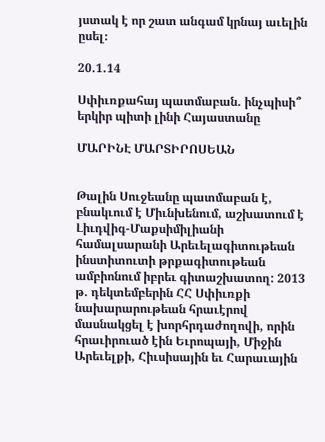յստակ է որ շատ անգամ կրնայ աւելին ըսել։

20.1.14

Սփիւռքահայ պատմաբան. ինչպիսի՞ երկիր պիտի լինի Հայաստանը

ՄԱՐԻՆԷ ՄԱՐՏԻՐՈՍԵԱՆ


Թալին Սուջեանը պատմաբան է, բնակւում է Միւնխենում, աշխատում է Լիւդվիգ-Մաքսիմիլիանի համալսարանի Արեւելագիտութեան ինստիտուտի թրքագիտութեան ամբիոնում իբրեւ գիտաշխատող: 2013 թ. դեկտեմբերին ՀՀ Սփիւռքի նախարարութեան հրաւէրով մասնակցել է խորհրդաժողովի, որին հրաւիրուած էին Եւրոպայի, Միջին Արեւելքի, Հիւսիսային եւ Հարաւային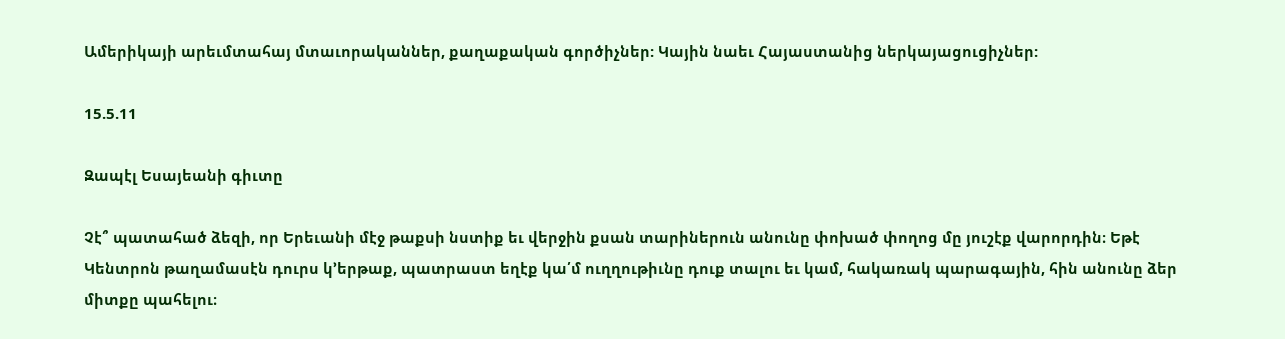Ամերիկայի արեւմտահայ մտաւորականներ, քաղաքական գործիչներ: Կային նաեւ Հայաստանից ներկայացուցիչներ:

15.5.11

Զապէլ Եսայեանի գիւտը

Չէ՞ պատահած ձեզի, որ Երեւանի մէջ թաքսի նստիք եւ վերջին քսան տարիներուն անունը փոխած փողոց մը յուշէք վարորդին։ Եթէ Կենտրոն թաղամասէն դուրս կ՚երթաք, պատրաստ եղէք կա՛մ ուղղութիւնը դուք տալու եւ կամ, հակառակ պարագային, հին անունը ձեր միտքը պահելու։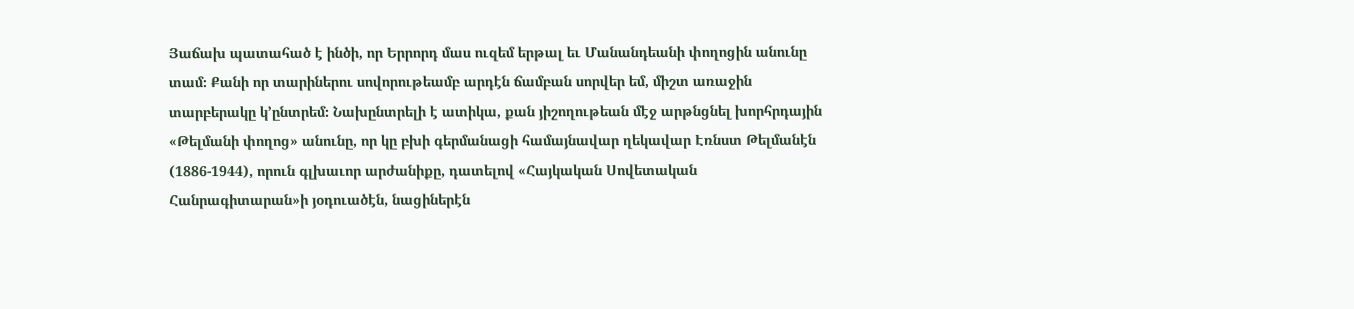Յաճախ պատահած է ինծի, որ Երրորդ մաս ուզեմ երթալ եւ Մանանդեանի փողոցին անունը տամ։ Քանի որ տարիներու սովորութեամբ արդէն ճամբան սորվեր եմ, միշտ առաջին տարբերակը կ՚ընտրեմ։ Նախընտրելի է ատիկա, քան յիշողութեան մէջ արթնցնել խորհրդային «Թելմանի փողոց» անունը, որ կը բխի գերմանացի համայնավար ղեկավար Էռնստ Թելմանէն (1886-1944), որուն գլխաւոր արժանիքը, դատելով «Հայկական Սովետական Հանրագիտարան»ի յօդուածէն, նացիներէն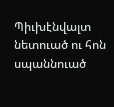Պիւխէնվալտ նետուած ու հոն սպաննուած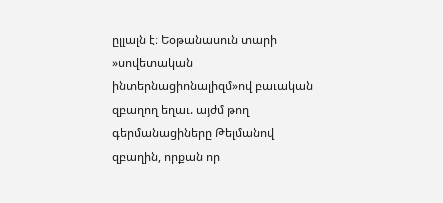ըլլալն է։ Եօթանասուն տարի »սովետական ինտերնացիոնալիզմ»ով բաւական զբաղող եղաւ. այժմ թող գերմանացիները Թելմանով զբաղին, որքան որ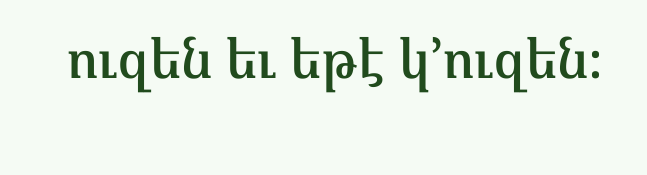ուզեն եւ եթէ կ՚ուզեն։